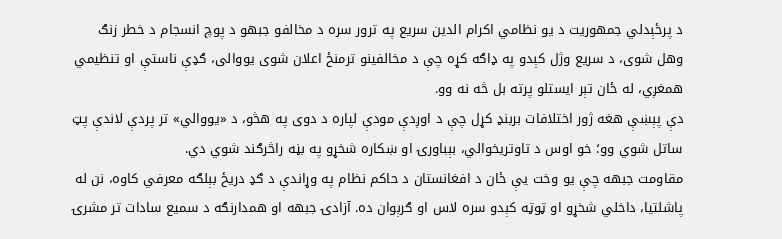د پرځېدلي جمهوریت د یو نظامي اکرام الدین سریع په ترور سره د مخالفو جبهو د پوچ انسجام د خطر زنګ وهل شوی، د سریع وژل کېدو په ډاګه کړه چې د مخالفینو ترمنځ اعلان شوی یووالی، ګډې ناستې او تنظیمي همغږي، له ځان تېر ایستلو پرته بل څه نه وو.
دې پېښې هغه ژور اختلافات بربنډ کړل چې د اوږدې مودې لپاره د دوی په هڅو، د «یووالي» تر پردې لاندې پټ ساتل شوي وو؛ خو اوس د تاوتریخوالي، بېباورۍ او ښکاره شخړو په بڼه راڅرګند شوي دي.
مقاومت جبهه چې یو وخت یې ځان د افغانستان د حاکم نظام په وړاندې د ګډ دریځ بېلګه معرفي کاوه، نن له پاشلتیا، داخلي شخړو او ټوټه کېدو سره لاس او ګرېوان ده. آزادۍ جبهه او همدارنګه د سمیع سادات تر مشرۍ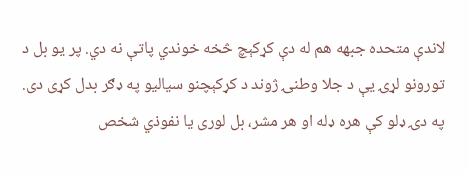لاندې متحده جبهه هم له دې کړکېچ څخه خوندي پاتې نه دي. پر یو بل د تورونو لړۍ یې د جلا وطنۍ ژوند د کړکېچنو سیالیو په ډګر بدل کړی دی.
په دۍ ډلو کې هره ډله او هر مشر، بل لوری یا نفوذي شخص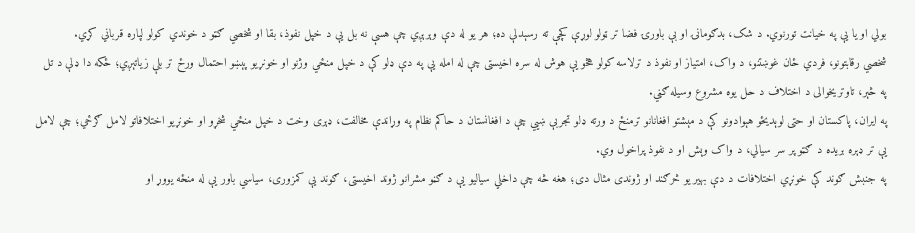بولي او یا یې په خیانت تورنوي. د شک، بدګومانۍ او بې باورۍ فضا تر ټولو لوړې کچې ته رسېدلې ده؛ هر یو له دې وېرېږي چې هسې نه بل یې د خپل نفوذ، بقا او شخصي ګټو د خوندي کولو لپاره قرباني کړي.
شخصي رقابتونو، فردي ځان غوښتنو، د واک، امتیاز او نفوذ د ترلاسه کولو هڅو یې هوش له سره اخیستی چې له امله یې په دې ډلو کې د خپل منځي وژنو او خونړیو پېښو احتمال ورځ تر بلې زیاتېږي؛ ځکه دا ډلې د تل په څېر، تاوتریخوالی د اختلاف د حل یوه مشروع وسیله ګڼي.
په ایران، پاکستان او حتی لوېدیځو هېوادونو کې د مېشتو افغانانو ترمنځ د ورته ډلو تجربې ښيي چې د افغانستان د حاکم نظام په وړاندې مخالفت، ډېری وخت د خپل منځي شخړو او خونړیو اختلافاتو لامل ګرځي؛ چې لامل یې تر ډېره بریده د ګټو پر سر سیالي، د واک وېش او د نفوذ پراخول وي.
په جنبش ګوند کې خونړي اختلافات د دې بهیر یو څرګند او ژوندی مثال دی؛ هغه څه چې داخلي سیالیو یې د ګڼو مشرانو ژوند اخیستی، ګوند یې کمزوری، سیاسي باور یې له منځه یووړ او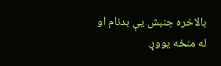بالاخره جنبش یې بدنام او له منځه یووړ.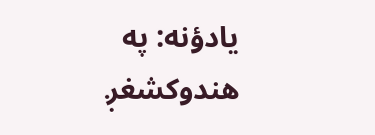یادؤنه: په هندوکشغږ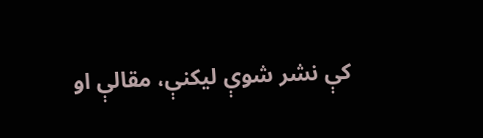کې نشر شوې لیکنې، مقالې او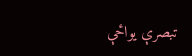تبصرې یواځې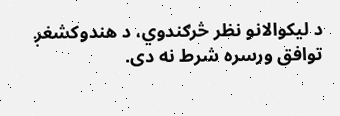د لیکوالانو نظر څرګندوي، د هندوکشغږ توافق ورسره شرط نه دی.